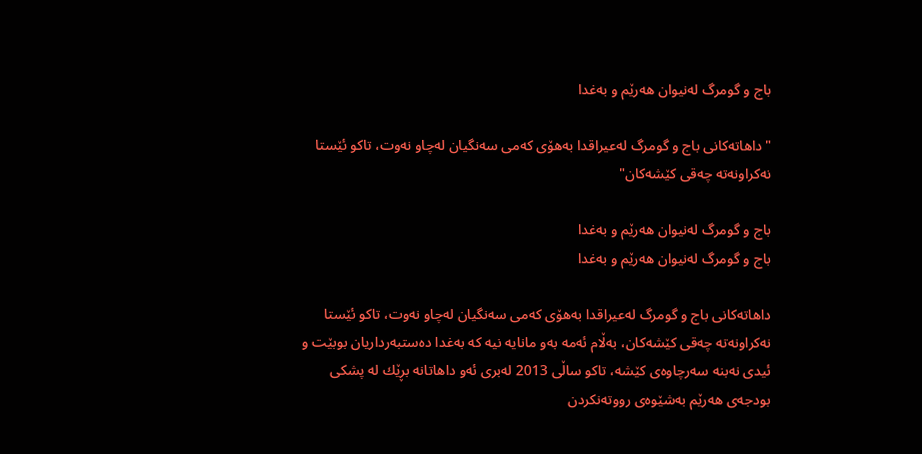باج و گومرگ له‌نیوان هه‌رێم و به‌غدا

"داهاته‌كانی باج و گومرگ له‌عیراقدا به‌هۆی كه‌می سه‌نگیان له‌چاو نه‌وت، تاكو ئێستا نه‌كراونه‌ته‌ چه‌قی كێشه‌كان"

باج و گومرگ له‌نیوان هه‌رێم و به‌غدا
باج و گومرگ له‌نیوان هه‌رێم و به‌غدا

داهاته‌كانی باج و گومرگ له‌عیراقدا به‌هۆی كه‌می سه‌نگیان له‌چاو نه‌وت، تاكو ئێستا نه‌كراونه‌ته‌ چه‌قی كێشه‌كان، به‌ڵام ئه‌مه‌ به‌و مانایه‌ نیه‌ كه‌ به‌غدا ده‌ستبه‌رداریان بوبێت و ئیدی نه‌بنه‌ سه‌رچاوه‌ی كێشه‌، تاكو ساڵی 2013 له‌بری ئه‌و داهاتانه‌ بڕێك له‌ پشكی بودجه‌ی هه‌رێم به‌شێوه‌ی رووته‌نكردن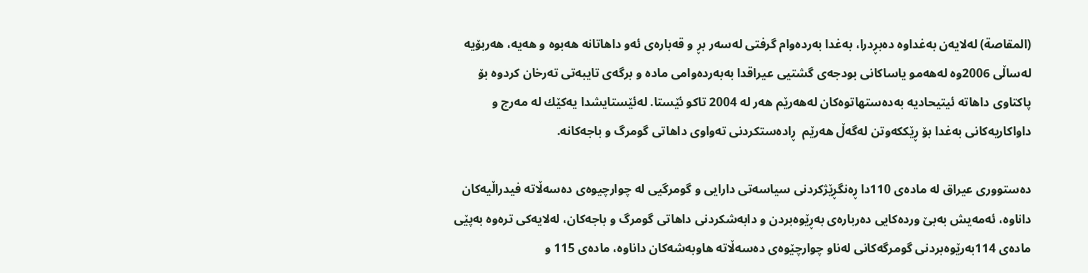(المقاصة‌) له‌لایه‌ن به‌غداوه‌ ده‌بڕدرا، به‌غدا به‌رده‌وام گرفتی له‌سه‌ر بڕ و قه‌باره‌ی ئه‌و داهاتانه‌ هه‌بوه‌ و هه‌یه‌، هه‌ربۆیه‌ له‌ساڵی 2006وه‌ له‌هه‌مو یاساكانی بودجه‌ی گشتیی عیراقدا به‌به‌رده‌وامی ماده‌ و برگه‌ی تایبه‌تی ته‌رخان كردوه‌ بۆ پاكتاوی داهاته‌ ئیتیحادیه‌ به‌ده‌ستهاتوه‌كان له‌هه‌رێم هه‌ر له ‌2004 تاكو ئێستا. له‌ئێستایشدا یه‌كێك له‌ مه‌رج و داواكاریه‌كانی به‌غدا بۆ ڕێككه‌وتن له‌گه‌ڵ هه‌رێم  ڕاده‌ستكردنی ته‌واوی داهاتی گومرگ و باجه‌كانه.

ده‌ستووری عیراق له‌ ماده‌ی 110دا ڕه‌نگڕێژكردنی سیاسه‌تی دارایی و گومرگیی له‌ چوارچیوه‌ی ده‌سه‌ڵاته‌ فیدراڵیه‌كان داناوه‌، ئه‌مه‌یش به‌بێ ورده‌كایی ده‌رباره‌ی به‌ڕێوه‌بردن و دابه‌شكردنی داهاتی گومرگ و باجه‌كان، له‌لایه‌كی تره‌وه‌ به‌پێی ماده‌ی 114به‌رێوه‌بردنی گومرگه‌كانی له‌ناو چوارچێوه‌ی ده‌سه‌ڵاته‌ هاوبه‌شه‌كان داناوه‌، ماده‌ی 115 و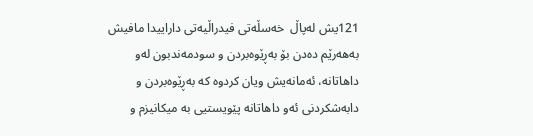121یش له‌پاڵ  خه‌سڵه‌تی فیدراڵیه‌تی داراییدا‌ مافیش به‌هه‌رێم ده‌دن بۆ به‌ڕێوه‌بردن و سودمه‌ندبون له‌و داهاتانه‌، ئه‌مانه‌یش ویان كردوه‌ كه‌ به‌ڕێوه‌بردن و دابه‌شكردنی ئه‌و داهاتانه‌ پێویستیی به‌ میكانیزم و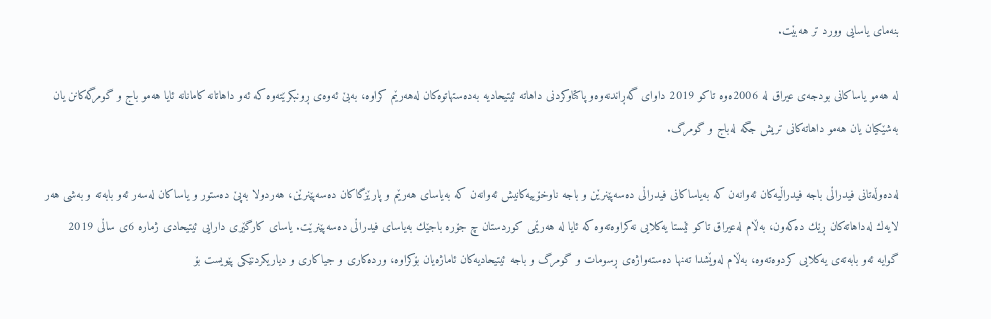بنه‌مای یاسایی وورد تر هه‌بێت‌.

له هه‌مو ‌یاساكانی بودجه‌ی عیراق له‌ 2006ه‌وه‌ تاكو 2019 داوای گه‌ڕاندنه‌وه‌و پاكتاوكردنی داهاته‌ ئیتیحادیه‌ به‌ده‌ستهاتوه‌كان له‌هه‌رێم كراوه‌، به‌بێ ئه‌وه‌ی ڕونبكرێته‌وه‌ كه‌ ئه‌و داهاتانه‌ كامانانه‌ ئایا هه‌مو باج و گومرگه‌كانن یان به‌شێكیان یان هه‌مو داهاته‌كانی تریش جگه‌ له‌باج و گومرگ.

له‌ده‌وڵه‌تانی فیدراڵی باجه‌ فیدراڵیه‌كان ئه‌وانه‌ن كه‌ به‌یاساكانی فیدراڵی ده‌سه‌پێنرێن و باجه‌ ناوخۆییه‌كانیش ئه‌وانه‌ن كه‌ به‌یاسای هه‌رێم و پارێزگاكان ده‌سه‌پێنرێن، هه‌ردولا به‌پێ ده‌ستور و یاساكان له‌سه‌ر ئه‌و بابه‌ته‌ و به‌شی هه‌ر لایه‌ك له‌داهاته‌كان ڕێك ده‌كه‌ون، به‌ڵام له‌عیراق تاكو ئێستا یه‌كلایی نه‌كراوه‌ته‌وه‌ كه‌ ئایا له‌‌ هه‌رێمی كوردستان چ جۆره‌ باجێك به‌یاسای فیدراڵی ده‌سه‌پێنرێت. یاسای كارگێری دارایی ئیتیحادی ژماره‌ 6ی ساڵی 2019 گوایه‌ ئه‌و بابه‌ته‌ی یه‌كلایی كردوه‌ته‌وه،‌ به‌ڵام له‌وێشدا ته‌نها ده‌سته‌واژه‌ی ڕسومات و گومرگ و باجه‌ ئیتیحادیه‌كان ئاماژه‌یان بۆكراوه‌‌، ورده‌كاری و جیاكاری و دیاریكردنێكی پێویست بۆ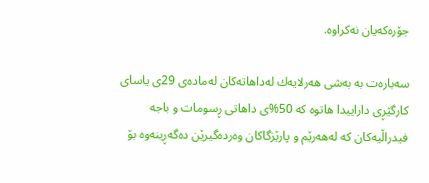جۆره‌كه‌یان نه‌كراوه‌.

سه‌باره‌ت به‌ به‌شی هه‌رلایه‌ك له‌داهاته‌كان له‌ماده‌ی 29ی یاسای كارگێڕی داراییدا هاتوه‌ كه‌ 50%ی داهاتی ڕسومات و باجه‌ فیدراڵیه‌كان كه‌ له‌هه‌رێم و پارێزگاكان وه‌رده‌گیرێن ده‌گه‌ڕینه‌وه‌ بۆ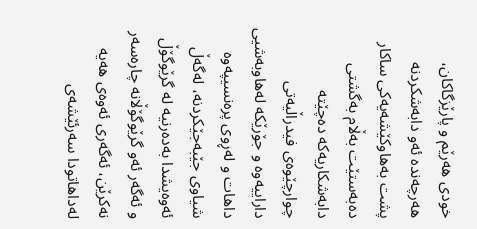خودی هه‌رێم و پارێزگاكان، هه‌رچه‌نده‌ ئه‌و دابه‌شكردنه‌ پشت به‌هاوكێشه‌یه‌كی ساكار ده‌به‌ستێت به‌ڵام به‌گشتی دابه‌شكاریه‌كه‌ ده‌چێته‌ چوارچێوه‌ی فیدراڵیه‌تی داراییه‌وه و جۆرێكه‌ له‌هاوبه‌شیی داهات و له‌ڕوی پره‌نسیپه‌وه‌ شیاوی جێبه‌جێكردنه‌‌، له‌گه‌ڵ ئه‌وه‌یشدا به‌ده‌رنیه‌ له‌ گرێوگۆڵ و ئه‌گه‌ر ئه‌و گرێوگۆڵانه‌ چاره‌سه‌ر نه‌كرێن، ئه‌گه‌ری ئه‌وه‌ی هه‌یه‌ له‌داهاتودا سه‌رئێشه‌ی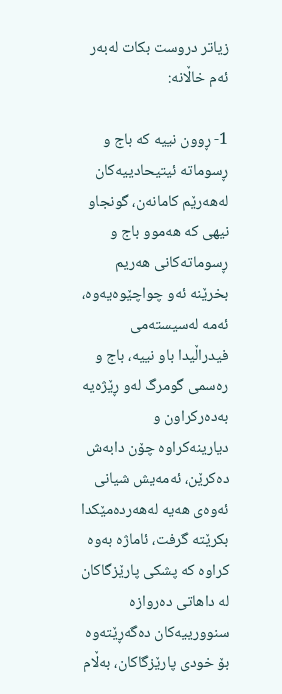زیاتر دروست بكات له‌به‌ر ئه‌م خاڵانه‌:

1- ڕوون نییه‌ كه‌ باج و ڕسوماته‌ ئیتیحادییه‌كان له‌هه‌رێم كامانه‌ن، گونجاو نیهی‌ كه‌ هه‌موو باج و ڕسوماته‌كانی هه‌ریم بخرێنه‌ ئه‌و چواچێوه‌یه‌وه‌، ئه‌مه‌ له‌سیسته‌می فیدراڵیدا باو نییه‌، باج و ره‌سمی گومرگ له‌و ڕێژه‌یه‌ به‌ده‌ركراون و دیارینه‌كراوه‌ چۆن دابه‌ش ده‌كرێن، ئه‌مه‌یش شیانی ئه‌وه‌ی هه‌یه‌ له‌هه‌رده‌مێكدا بكرێته‌ گرفت، ئاماژه‌ به‌وه‌ كراوه‌ كه‌ پشكی پارێزگاكان له‌ داهاتی ده‌روازه‌ سنوورییه‌كان ده‌گه‌ڕێته‌وه‌ بۆ خودی پارێزگاكان، به‌ڵام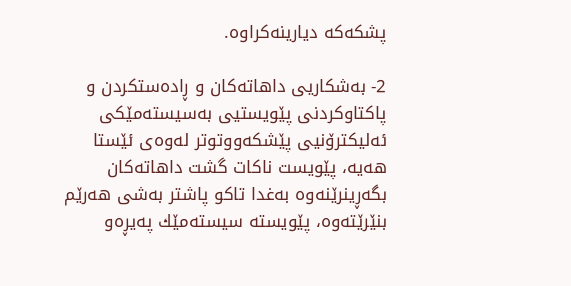پشكه‌كه‌ دیارینه‌كراوه‌.

2- به‌شكاریی داهاته‌كان و ڕاده‌ستكردن و پاكتاوكردنی پێویستیی به‌سیسته‌مێكی ئه‌لیكترۆنیی پێشكه‌ووتوتر له‌وه‌ی ئێستا هه‌یه،‌ پێویست ناكات گشت داهاته‌كان بگه‌ڕینرێنه‌وه‌ به‌غدا تاكو پاشتر به‌شی هه‌رێم بنێرێته‌وه، پێویسته‌ سیسته‌مێك په‌یڕه‌و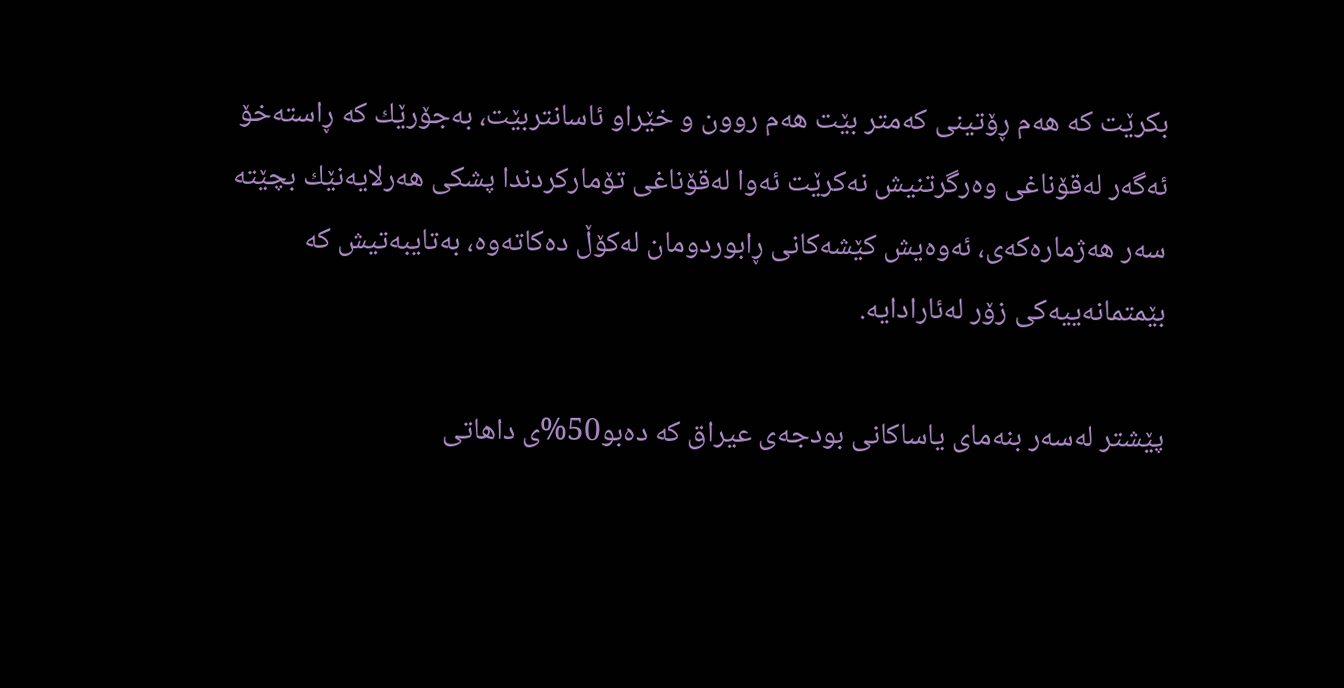بكرێت ‌كه‌ هه‌م ڕۆتینی كه‌متر بێت هه‌م روون و خێراو ئاسانتربێت، به‌جۆرێك كه‌ ڕاسته‌خۆ ئه‌گه‌ر له‌قۆناغی وه‌رگرتنیش نه‌كرێت ئه‌وا له‌قۆناغی تۆماركردندا پشكی هه‌رلایه‌نێك بچێته‌ سه‌ر هه‌ژماره‌كه‌ی، ئه‌وه‌یش كێشه‌كانی ڕابوردومان له‌كۆڵ ده‌كاته‌وه‌، به‌تایبه‌تیش كه‌ بێمتمانه‌ییه‌كی زۆر له‌ئارادایه‌.

پێشتر له‌سه‌ر بنه‌مای یاساكانی بودجه‌ی عیراق كه‌ ده‌بو50%ی داهاتی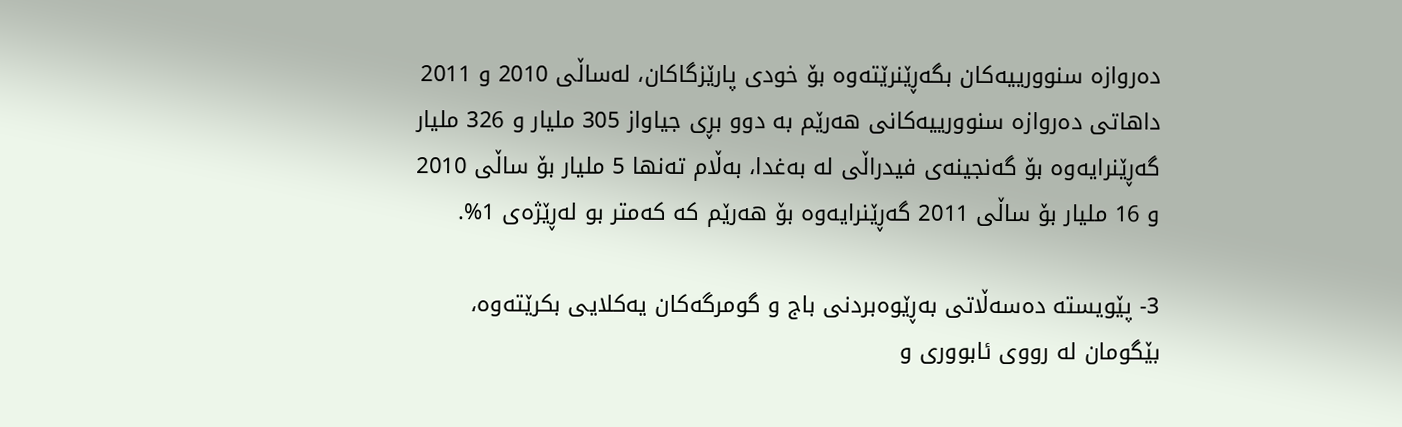ده‌روازه‌ سنوورییه‌كان بگه‌ڕێنرێته‌وه‌ بۆ خودی پارێزگاكان، له‌ساڵی 2010 و 2011 داهاتی ده‌روازه‌ سنوورییه‌كانی هه‌رێم به‌ دوو بڕی جیاواز 305 ملیار و 326 ملیار گه‌ڕێنرایه‌وه‌ بۆ گه‌نجینه‌ی فیدراڵی له‌ به‌غدا، به‌ڵام ته‌نها 5 ملیار بۆ ساڵی 2010 و 16 ملیار بۆ ساڵی 2011 گه‌ڕێنرایه‌وه‌ بۆ هه‌رێم كه‌ كه‌متر بو له‌ڕێژه‌ی 1%.

3- پێویسته‌ ده‌سه‌ڵاتی به‌ڕێوه‌بردنی باج و گومرگه‌كان یه‌كلایی بكرێته‌وه‌، بێگومان له‌ رووی ئابووری و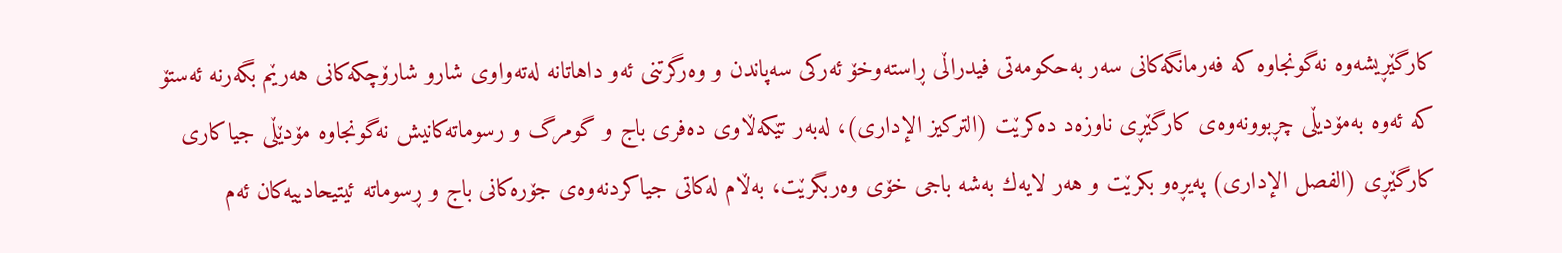كارگێڕیشه‌وه‌ نه‌گونجاوه‌ كه‌ فه‌رمانگه‌كانی سه‌ر به‌حكومه‌تی فیدراڵی ڕاسته‌وخۆ ئه‌ركی سه‌پاندن و وه‌رگرتنی ئه‌و داهاتانه‌ له‌ته‌واوی شارو شارۆچكه‌كانی هه‌رێم بگه‌رنه‌ ئه‌ستۆ كه‌ ئه‌وه‌ به‌مۆدیڵی چڕبوونه‌وه‌ی كارگێڕی ناوزه‌د ده‌كرێت (التركیز الإداری)، له‌به‌ر تێكه‌ڵاوی ده‌فری باج و گومرگ و رسوماته‌كانیش نه‌گونجاوه‌ مۆدێڵی جیاكاری كارگێڕی (الفصل الإداری) په‌یڕه‌و بكرێت و هه‌ر لایه‌ك به‌شه‌ باجی خۆی وه‌ربگرێت، به‌ڵام له‌كاتی جیاكردنه‌وه‌ی جۆره‌كانی باج و ڕسوماته‌ ئیتیحادییه‌كان ئه‌م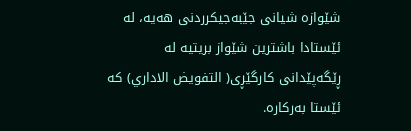شێوازه‌ شیانی جێبه‌جیكرردنی هه‌یه‌، له‌ ئێستادا باشترین شێواز بریتیه‌ له‌ ڕێگه‌پێدانی كارگێڕی( التفویض الاداري) كه‌ ئێستا به‌ركاره.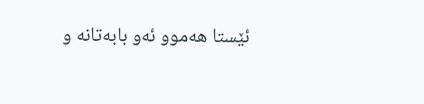ئێستا هه‌موو ئه‌و بابه‌تانه‌ و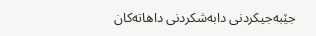جێبه‌جیكردنی دابه‌شكردنی داهاته‌كان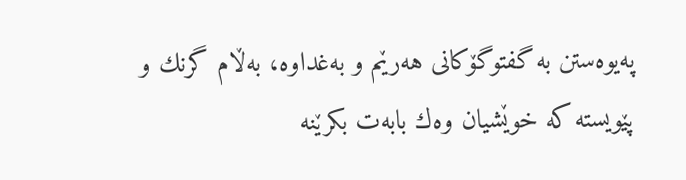په‌یوه‌ستن به‌ گفتوگۆكانی هه‌رێم و به‌غداوه‌، به‌ڵام گرنك و پێویسته‌ كه‌ خوێشیان وه‌ك بابه‌ت بكرێنه‌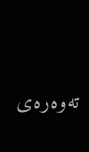ته‌وه‌ره‌ی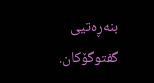بنه‌ڕه‌تیی گفتوگۆكان.